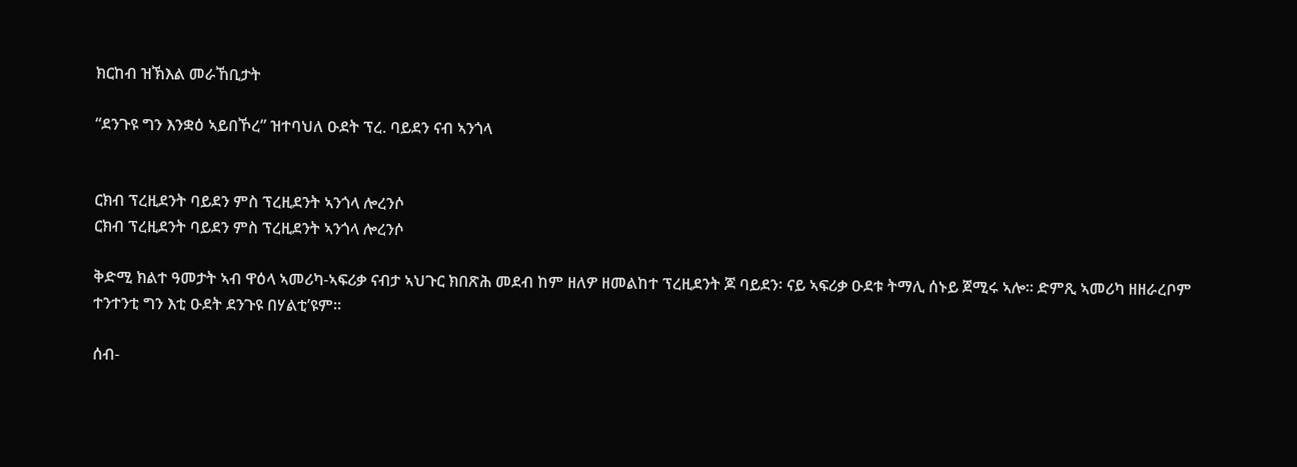ክርከብ ዝኽእል መራኸቢታት

“ደንጉዩ ግን እንቋዕ ኣይበኾረ” ዝተባህለ ዑደት ፕረ. ባይደን ናብ ኣንጎላ


ርክብ ፕረዚደንት ባይደን ምስ ፕረዚደንት ኣንጎላ ሎረንሶ
ርክብ ፕረዚደንት ባይደን ምስ ፕረዚደንት ኣንጎላ ሎረንሶ

ቅድሚ ክልተ ዓመታት ኣብ ዋዕላ ኣመሪካ-ኣፍሪቃ ናብታ ኣህጉር ክበጽሕ መደብ ከም ዘለዎ ዘመልከተ ፕረዚደንት ጆ ባይደን፡ ናይ ኣፍሪቃ ዑደቱ ትማሊ ሰኑይ ጀሚሩ ኣሎ። ድምጺ ኣመሪካ ዘዘራረቦም ተንተንቲ ግን እቲ ዑደት ደንጉዩ በሃልቲ’ዩም።

ሰብ-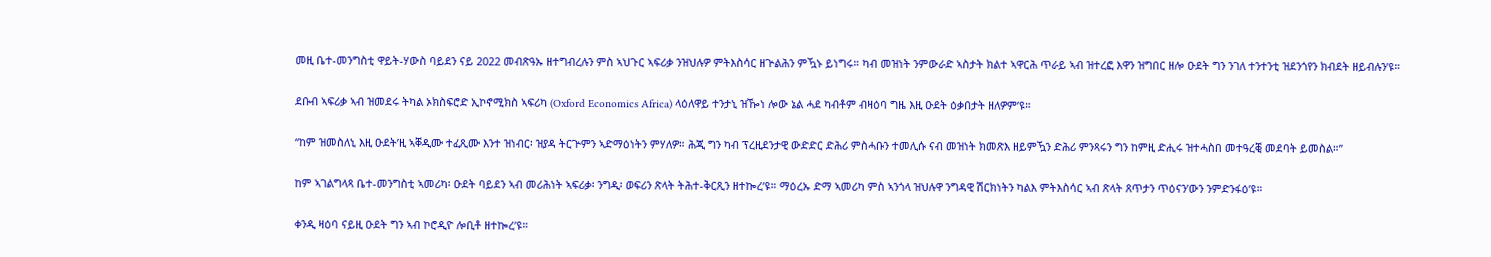መዚ ቤተ-መንግስቲ ዋይት-ሃውስ ባይደን ናይ 2022 መብጽዓኡ ዘተግብረሉን ምስ ኣህጉር ኣፍሪቃ ንዝህሉዎ ምትእስሳር ዘጕልሕን ምዃኑ ይነግሩ። ካብ መዝነት ንምውራድ ኣስታት ክልተ ኣዋርሕ ጥራይ ኣብ ዝተረፎ እዋን ዝግበር ዘሎ ዑደት ግን ንገለ ተንተንቲ ዝደንጎየን ክብደት ዘይብሉን’ዩ።

ደቡብ ኣፍሪቃ ኣብ ዝመደሩ ትካል ኦክስፍሮድ ኢኮኖሚክስ ኣፍሪካ (Oxford Economics Africa) ላዕለዋይ ተንታኒ ዝዀነ ሎው ኔል ሓደ ካብቶም ብዛዕባ ግዜ እዚ ዑደት ዕቃበታት ዘለዎም’ዩ።

“ከም ዝመስለኒ እዚ ዑደት’ዚ ኣቐዲሙ ተፈጺሙ እንተ ዝነብር፡ ዝያዳ ትርጕምን ኣድማዕነትን ምሃለዎ። ሕጂ ግን ካብ ፕረዚደንታዊ ውድድር ድሕሪ ምስሓቡን ተመሊሱ ናብ መዝነት ክመጽእ ዘይምዃን ድሕሪ ምንጻሩን ግን ከምዚ ድሒሩ ዝተሓስበ መተዓረቒ መደባት ይመስል።”

ከም ኣገልግላጻ ቤተ-መንግስቲ ኣመሪካ፡ ዑደት ባይደን ኣብ መሪሕነት ኣፍሪቃ፡ ንግዲ፡ ወፍሪን ጽላት ትሕተ-ቅርጺን ዘተኰረ’ዩ። ማዕረኡ ድማ ኣመሪካ ምስ ኣንጎላ ዝህሉዋ ንግዳዊ ሽርክነትን ካልእ ምትእስሳር ኣብ ጽላት ጸጥታን ጥዕናን’ውን ንምድንፋዕ’ዩ።

ቀንዲ ዛዕባ ናይዚ ዑደት ግን ኣብ ኮሮዲዮ ሎቢቶ ዘተኰረ’ዩ።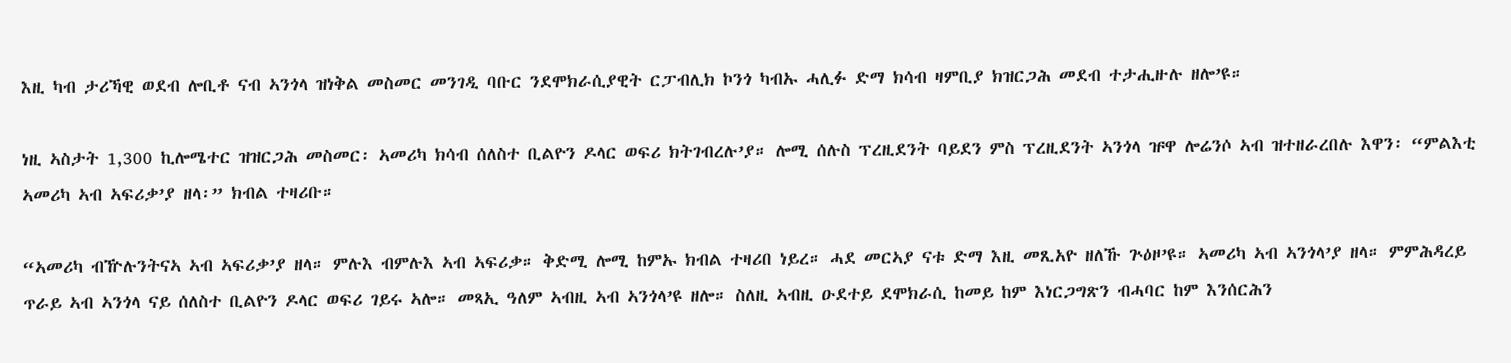እዚ ካብ ታሪኻዊ ወደብ ሎቢቶ ናብ ኣንጎላ ዝነቅል መስመር መንገዲ ባቡር ንደሞክራሲያዊት ርፓብሊክ ኮንጎ ካብኡ ሓሊፉ ድማ ክሳብ ዛምቢያ ክዝርጋሕ መደብ ተታሒዙሉ ዘሎ’ዩ።

ነዚ ኣስታት 1,300 ኪሎሜተር ዝዝርጋሕ መስመር፡ ኣመሪካ ክሳብ ሰለስተ ቢልዮን ዶላር ወፍሪ ክትገብረሉ’ያ። ሎሚ ሰሉስ ፕረዚደንት ባይደን ምስ ፕረዚደንት ኣንጎላ ዡዋ ሎሬንሶ ኣብ ዝተዘራረበሉ እዋን፡ “ምልእቲ ኣመሪካ ኣብ ኣፍሪቃ’ያ ዘላ፡” ክብል ተዛሪቡ።

“ኣመሪካ ብዅሉንትናኣ ኣብ ኣፍሪቃ’ያ ዘላ። ምሉእ ብምሉእ ኣብ ኣፍሪቃ። ቅድሚ ሎሚ ከምኡ ክብል ተዛሪበ ነይረ። ሓደ መርኣያ ናቱ ድማ እዚ መጺአዮ ዘለኹ ጕዕዞ’ዩ። ኣመሪካ ኣብ ኣንጎላ’ያ ዘላ። ምምሕዳረይ ጥራይ ኣብ ኣንጎላ ናይ ሰለስተ ቢልዮን ዶላር ወፍሪ ገይሩ ኣሎ። መጻኢ ዓለም ኣብዚ ኣብ ኣንጎላ’ዩ ዘሎ። ስለዚ ኣብዚ ዑደተይ ደሞክራሲ ከመይ ከም እነርጋግጽን ብሓባር ከም እንሰርሕን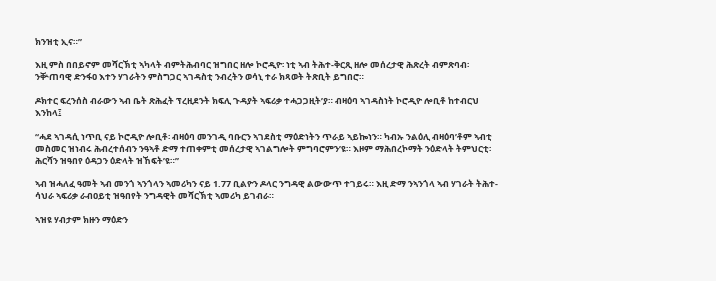ክንዝቲ ኢና።”

እዚ ምስ በበይኖም መሻርኽቲ ኣካላት ብምትሕብባር ዝግበር ዘሎ ኮሮዲዮ፡ ነቲ ኣብ ትሕተ-ቅርጺ ዘሎ መሰረታዊ ሕጽረት ብምጽባብ፡ ንቝጠባዊ ድንፋዐ እተን ሃገራትን ምስግጋር ኣገዳስቲ ንብረትን ወሳኒ ተራ ክጻወት ትጽቢት ይግበሮ።

ዶክተር ፍረንሰስ ብራውን ኣብ ቤት ጽሕፈት ፕረዚደንት ክፍሊ ጉዳያት ኣፍሪቃ ተሓጋጋዚት’ያ። ብዛዕባ ኣገዳስነት ኮሮዲዮ ሎቢቶ ከተብርህ እንከላ፤

“ሓደ ኣገዳሲ ነጥቢ ናይ ኮሮዲዮ ሎቢቶ፡ ብዛዕባ መንገዲ ባቡርን ኣገደስቲ ማዕድነትን ጥራይ ኣይኰነን። ካብኡ ንልዕሊ ብዛዕባ’ቶም ኣብቲ መስመር ዝነብሩ ሕብረተሰብን ንዓኣቶ ድማ ተጠቀምቲ መሰረታዊ ኣገልግሎት ምግባሮምን’ዩ። እዞም ማሕበረኮማት ንዕድላት ትምህርቲ፡ ሕርሻን ዝዓበየ ዕዳጋን ዕድላት ዝኸፍት’ዩ።”

ኣብ ዝሓለፈ ዓመት ኣብ መንጎ ኣንጎላን ኣመሪካን ናይ 1.77 ቢልዮን ዶላር ንግዳዊ ልውውጥ ተገይሩ። እዚ ድማ ንኣንጎላ ኣብ ሃገራት ትሕተ-ሳህራ ኣፍሪቃ ራብዐይቲ ዝዓበየት ንግዳዊት መሻርኽቲ ኣመሪካ ይገብራ።

ኣዝዩ ሃብታም ክዙን ማዕድን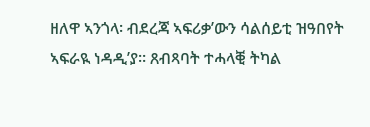ዘለዋ ኣንጎላ፡ ብደረጃ ኣፍሪቃ’ውን ሳልሰይቲ ዝዓበየት ኣፍራዪ ነዳዲ’ያ። ጸብጻባት ተሓላቒ ትካል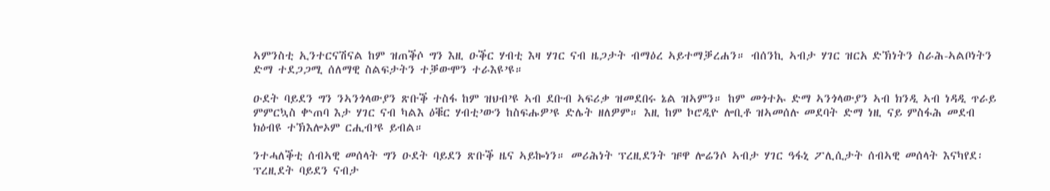ኣምንስቲ ኢንተርናሽናል ከም ዝጠቕሶ ግን እዚ ዑቕር ሃብቲ እዛ ሃገር ናብ ዜጋታት ብማዕረ ኣይተማቓረሐን። ብሰንኪ ኣብታ ሃገር ዝርአ ድኽነትን ስራሕ-ኣልቦነትን ድማ ተደጋጋሚ ሰለማዊ ስልፍታትን ተቓውሞን ተራእዩ’ዩ።

ዑደት ባይደን ግን ንኣንጎላውያን ጽቡቕ ተስፋ ከም ዝህብ’ዩ ኣብ ደቡብ ኣፍሪቃ ዝመደበሩ ኔል ዝኣምን። ከም መጎተኡ ድማ ኣንጎላውያን ኣብ ክንዲ ኣብ ነዳዲ ጥራይ ምምርኳስ ቍጠባ እታ ሃገር ናብ ካልእ ዕቑር ሃብቲ’ውን ከስፍሑዎ’ዩ ድሌት ዘለዎም። እዚ ከም ኮሮዲዮ ሎቢቶ ዝኣመሰሉ መደባት ድማ ነዚ ናይ ምስፋሕ መደብ ክዕብዩ ተኽእሎኦም ርሒብ’ዩ ይብል።

ንተሓለቕቲ ሰብኣዊ መሰላት ግን ዑደት ባይደን ጽቡቕ ዜና ኣይኰነን። መሪሕነት ፕረዚደንት ዡዋ ሎሬንሶ ኣብታ ሃገር ዓፋኒ ፖሊሲታት ሰብኣዊ መሰላት እናካየደ፡ ፕረዚደት ባይደን ናብታ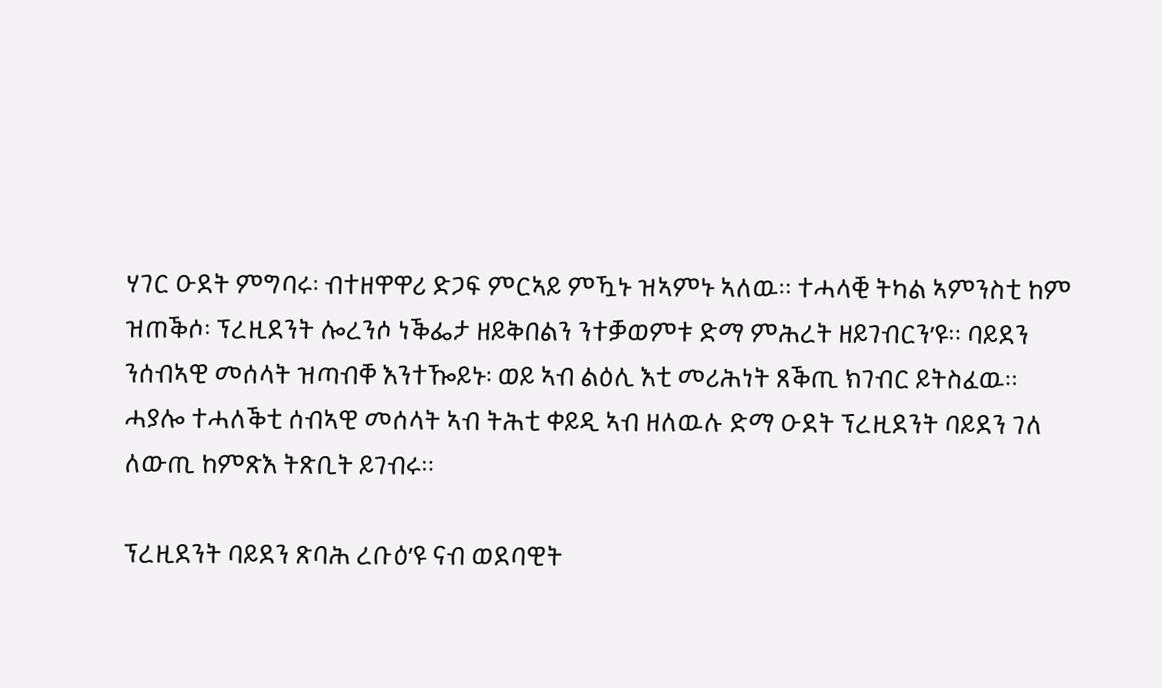ሃገር ዑደት ምግባሩ፡ ብተዘዋዋሪ ድጋፍ ምርኣይ ምዃኑ ዝኣምኑ ኣለዉ። ተሓላቒ ትካል ኣምንስቲ ከም ዝጠቕሶ፡ ፕረዚደንት ሎረንሶ ነቕፌታ ዘይቅበልን ንተቓወምቱ ድማ ምሕረት ዘይገብርን’ዩ። ባይደን ንሰብኣዊ መሰላት ዝጣብቐ እንተዀይኑ፡ ወይ ኣብ ልዕሊ እቲ መሪሕነት ጸቕጢ ክገብር ይትስፈዉ። ሓያሎ ተሓለቕቲ ሰብኣዊ መሰላት ኣብ ትሕቲ ቀይዲ ኣብ ዘለዉሉ ድማ ዑደት ፕረዚደንት ባይደን ገለ ለውጢ ከምጽእ ትጽቢት ይገብሩ።

ፕረዚደንት ባይደን ጽባሕ ረቡዕ’ዩ ናብ ወደባዊት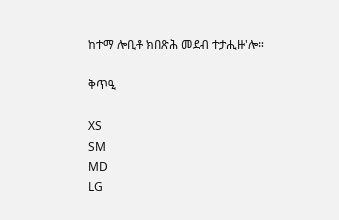ከተማ ሎቢቶ ክበጽሕ መደብ ተታሒዙ'ሎ።

ቅጥዒ

XS
SM
MD
LG